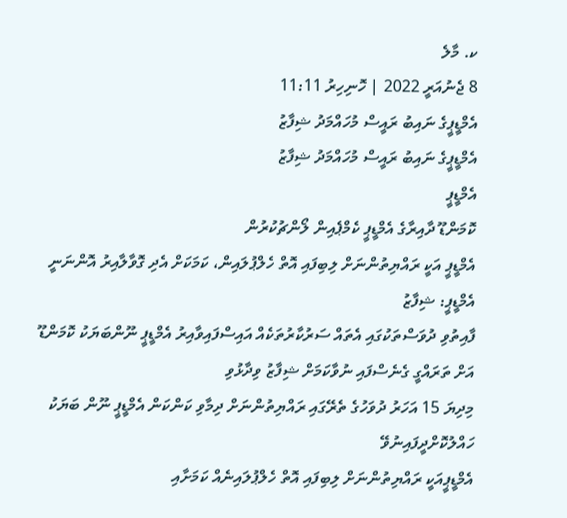ކ. މާލެ
8 ޖެނުއަރީ 2022 | ހޮނިހިރު 11:11
އެމްޑީޕީގެ ނައިބު ރައީސް މުހައްމަދު ޝިފާޒު
އެމްޑީޕީގެ ނައިބު ރައީސް މުހައްމަދު ޝިފާޒު
އެމްޑީޕީ
ކޮމަންޑޫ ދާއިރާގެ އެމްޑީޕީ ކެމްޕެއިން ލޯންޗުކުރުން
އެމްޑީޕީ އަކީ ރައްޔިތުންނަށް ލިބިފައި އޮތް ހެލްޕުލައިން، ކަމަކަށް އެދި ގޮވާލާއިރު އޮންނަނީ އެމްޑީޕީ: ޝިފާޒު
ފާއިތުވި ދުވަސްތަކުގައި އެތައް ސަރުކާރުތަކެއް އައިސްފައިވާއިރު އެމްޑީޕީ ނޫންބަޔަކު ކޮމަންޑޫ އަށް ތަރައްގީ ގެނެސްފައި ނުވާކަމަށް ޝިފާޒު ވިދާޅުވި
މިދިޔަ 15 އަހަރު ދުވަހުގެ ތެރޭގައި ރައްޔިތުންނަށް ދިމާވި ކަންކަން އެމްޑީޕީ ނޫން ބަޔަކު ހައްލުކޮށްދީފައިނުވޭ
އެމްޑީޕީއަކީ ރައްޔިތުންނަށް ލިބިފައި އޮތް ހެލްޕުލައިނެއް ކަމަށާއި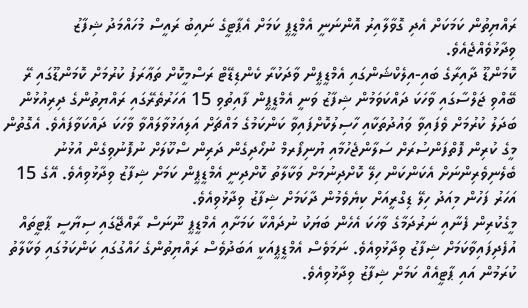ރައްޔިތުން ކަމަކަށް އެދި ގޮވާލާއިރު އޮންނަނީ އެމްޑީޕީ ކަމަށް އެޕާޓީގެ ނައިބު ރައީސް މުހައްމަދު ޝިފާޒު ވިދާޅުވެއްޖެއެވެ.
ކޮމަންޑޫ ދާއިރާގެ ބައި-އިލެކްޝަންގައި އެމްޑީޕީން ވާދަކުރާ ކެންޑިޑޭޓް ރަސްމީކޮށް ތަޢާރަފު ކުރުމަށް ކޮމަންޑޫގައި ރޭ ބޭއްވި ޖަލްސާގައި ވާހަކަ ދައްކަވަމުން ޝިފާޒު ވަނީ އެމްޑީޕީން ފާއިތުވި 15 އަހަރުތެރޭގައި ރައްޔިތުންގެ ދިރިއުޅުން ބަދަލު ކުރުމަށް ވެފައިވާ ވައުދުތަކާއި ހާސިލުކޮށްފައިވާ ކަންކަމުގެ މައްޗަށް އަލިއަޅުވާލައްވާ ވާހަކަ ދައްކަވާފައެވެ. އެގޮތުން މީގެ ކުރިން ފޮތްފަންސުރަށް ސަލާންޖެހުމާއި ޔުނިފޯރމް ނުހޯދިގެން ދަރިން ސްކޫލަށް ނުފޮނުވިގެން އުޅުނު ބެލެނިވެރިންނަށް އެކަންކަން ހިލޭ ކޮށްދިނުމަށް ވަކާލާތު ކޮށްދިނީ އެމްޑީޕީން ކަމަށް ޝިފާޒު ވިދާޅުވިއެވެ. އޭގެ 15 އަހަރު ފަހުން މިއަދު ހިލޭ ޑިގްރީއަށް ކިޔެވެމުން ދާކަމަށް ޝިފާޒު ވިދާޅުވިއެވެ.
މީގެކުރިން ފެނާއި ނަރުދަމާގެ ވާހަކަ އެހެން ބަޔަކު ނުދައްކާ ކަމަށާއި އެމްޑީޕީ ނޫނަސް ރާއްޖޭގައި ސިޔާސީ ޕާޓީތައް އުފެދިފައިވާކަމަށް ޝިފާޒު ވިދާޅުވިއެވެ. ނަމަވެސް އެމްޑީޕީއަކީ އަބަދުވެސް ރައްޔިތުންގެ ހައްގުގައި ކަންކަމުގައި ވަކާލާތު ކުރަމުން އައި ޕާޓީއެއް ކަމަށް ޝިފާޒު ވިދާޅުވިއެވެ.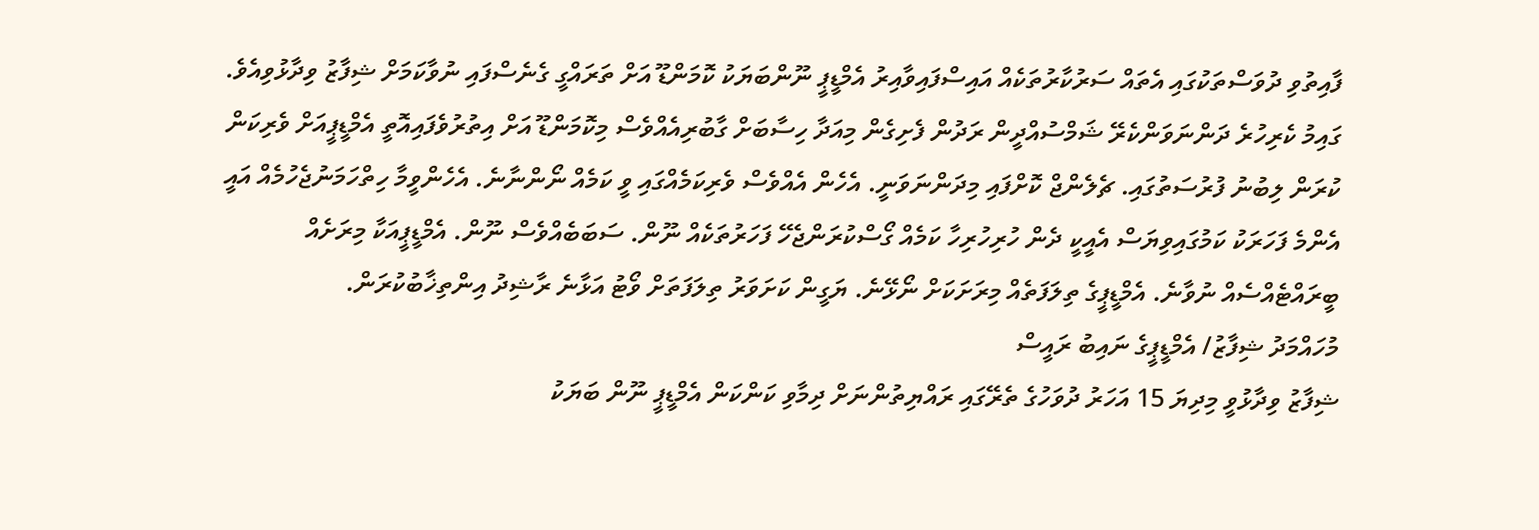ފާއިތުވި ދުވަސްތަކުގައި އެތައް ސަރުކާރުތަކެއް އައިސްފައިވާއިރު އެމްޑީޕީ ނޫންބަޔަކު ކޮމަންޑޫ އަށް ތަރައްގީ ގެނެސްފައި ނުވާކަމަށް ޝިފާޒު ވިދާޅުވިއެވެ.
ގައިމު ކެރިހުރެ ދަންނަވަންކެރޭ ޝަމްސުއްދީން ރަދުން ފެށިގެން މިއަދާ ހިސާބަށް ގާބުރިއެއްވެސް މިކޮމަންޑޫ އަށް އިތުރުވެފައިއޮތީ އެމްޑީޕީއަށް ވެރިކަން ކުރަން ލިބުނު ފުރުސަތުގައި. ޗެލެންޖް ކޮށްފައި މިދަންނަވަނީ. އެހެން އެއްވެސް ވެރިކަމެއްގައި ވީ ކަމެއް ނޯންނާނެ. އެހެންވީމާ ހިތްހަމަނުޖެހުމެއް އައީ އެންމެ ފަހަރަކު ކަމުގައިވިޔަސް އެއީކީ ދެން ހުރިހުރިހާ ކަމެއް ގޯސްކުރަންޖެހޭ ފަހަރުތަކެއް ނޫން. ސަބަބެއްވެސް ނޫން. އެމްޑީޕީއަކާ މިރަށެއް ބީރައްޓެއްސެއް ނުވާނެ. އެމްޑީޕީގެ ތިލަފަތެއް މިރަށަކަށް ނޯޅޭނެ. ޔަގީން ކަށަވަރު ތިލަފަތަށް ވޯޓު އަޅާނެ ރާޝިދު އިންތިޚާބުކުރަން.
މުހައްމަދު ޝިފާޒު/ އެމްޑީޕީގެ ނައިބު ރައީސް
ޝިފާޒު ވިދާޅުވީ މިދިޔަ 15 އަހަރު ދުވަހުގެ ތެރޭގައި ރައްޔިތުންނަށް ދިމާވި ކަންކަން އެމްޑީޕީ ނޫން ބަޔަކު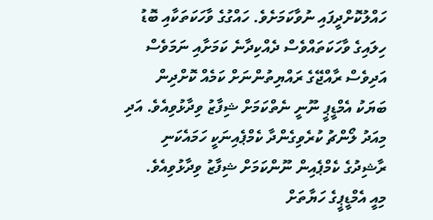ހައްލުކޮށްދީފައި ނުވާކަމަށެވެ. ހައްގުގެ ވާހަކަތަކާއި ބޮޑު ހިލައިގެ ވާހަކަތައްވެސް ދެއްކިދާނެ ކަމަށާއި ނަމަވެސް އަދިވެސް ރާއްޖޭގެ ރައްޔިތުންނަށް ކަމެއް ކޮށްދިން ބަޔަކު އެމްޑީޕީ ނޫނީ ނެތްކަމަށް ޝިފާޒު ވިދާޅުވިއެވެ. އަދި މިއަދު ލޯންޗު ކުރެވިގެންދާ ކެމްޕެއިނަކީ ހަމައެކަނި ރާޝިދުގެ ކެމްޕެއިން ނޫންކަމަށް ޝިފާޒު ވިދާޅުވިއެވެ.
މިއީ އެމްޑީޕީގެ ހަޔާތަށް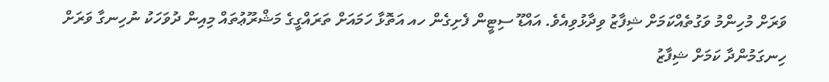ވަރަށް މުހިންމު ވަގުތެއްކަމަށް ޝިފާޒު ވިދާޅުވިއެވެ. އައްޑޫ ސިޓީން ފެށިގެން ހއ އަތޮޅާ ހަމައަށް ތަރައްގީގެ މަޝްރޫޢުތައް މިއިން ދުވަހަކު ނުހިނގާ ވަރަށް ހިނގަމުންދާ ކަމަށް ޝިފާޒު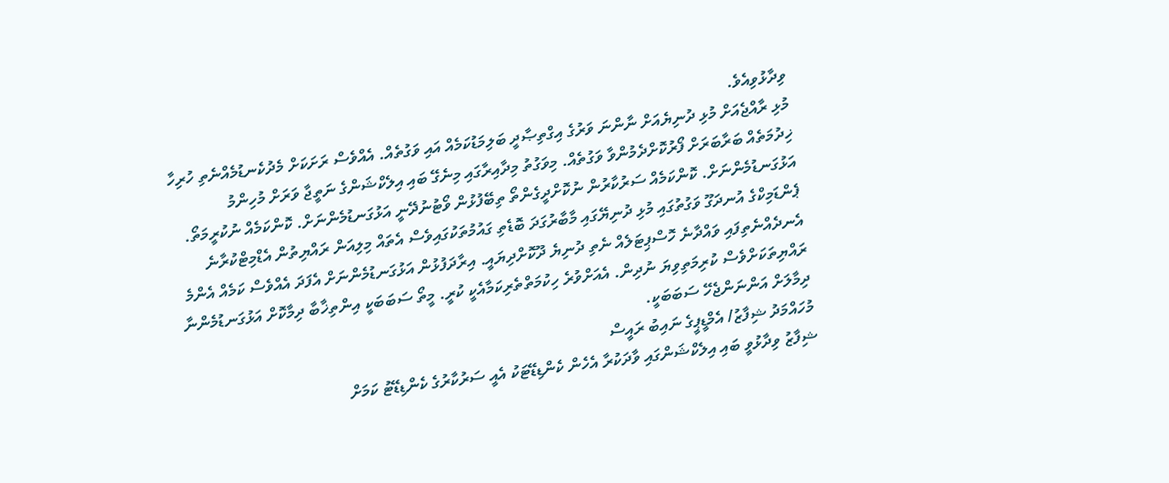ވިދާޅުވިއެވެ.
މުޅި ރާއްޖެއަށް މުޅި ދުނިޔެއަށް ނާންނަ ވަރުގެ އިގްތިޞާދީ ބަލިމަޑުކަމެއް އައި ވަގުތެއް. އެއްވެސް ރަށަކަށް މެދުކެނޑުމެއްނެތި ހުރިހާ ޚިދުމަތެއް ބަރާބަރަށް ފޯރުކޮށްދެމުންވާ ވަގުތެއް. މިވަގުތު މިދާއިރާގައި މިނެގޭ ބައި އިލެކްޝަންގެ ނަތީޖާ ވަރަށް މުހިންމު އަޅުގަނޑުމެންނަށް. ކޮންކަމެއް ސަރުކާރުން ނުކޮށްދީގެންތޯ ތިބޭފުޅުން ވޯޓުނުދޭނީ އަޅުގަނޑުމެންނަށް. ކޮންކަމެއް ނުކުރީމަތޯ. ޕެންޑަމިކްގެ އުނދަގޫ ވަގުތުގައި މުޅި ދުނިޔޭގައި މާބާރުގަދަ ބޮޑެތި ގައުމުތަކުގައިވެސް އެތައް މިލިއަން ރައްޔިތުން އެޑްމިޓްކުރާނެ އެނދެއްނެތިފައި ވައްދާނެ ހޮސްޕިޓަލެއް ނެތި ދުނިޔެ ދޫކޮށްދިޔައީ. އިރާދަފުޅުން އަޅުގަނޑުމެންނަށް އެފަދަ އެއްވެސް ކަމެއް އެންމެ ރައްޔިތަކަށްވެސް ކުރިމަތިވިޔަ ނުދިން. އެއަށްވުރެ ހިކުމަތްތެރިކަމާއެކީ ކުރީ. މީތޯ ސަބަބަކީ އިންތިޚާބާ ދިމާކޮށް އަޅުގަނޑުމެންނާ ދިމާލަށް އަންނަންޖެހޭ ސަބަބަކީ.
މުހައްމަދު ޝިފާޒު/ އެމްޑީޕީގެ ނައިބު ރައީސް
ޝިފާޒު ވިދާޅުވީ ބައި އިލެކްޝަންގައި ވާދަކުރާ އެހެން ކެންޑިޑޭޓަކު އެއީ ސަރުކާރުގެ ކެންޑިޑޭޓު ކަމަށް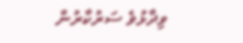ވިދާޅުވެ ސަރުކާރުން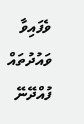ވެފައިވާ ވައުދުތައް ފުއްދޭނޭ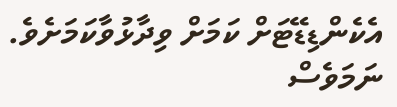އެކެންޑިޑޭޓަށް ކަމަށް ވިދާޅުވާކަމަށެވެ. ނަމަވެސް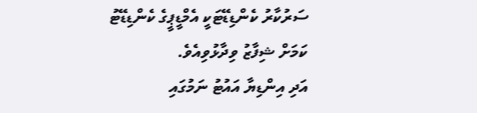ސަރުކާރު ކެންޑިޑޭޓަކީ އެމްޑީޕީގެ ކެންޑިޑޭޓު ކަމަށް ޝިފާޒު ވިދާޅުވިއެވެ.
އަދި އިންޑިޔާ އައުޓު ނަމުގައި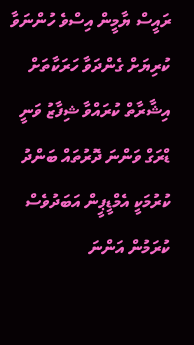ރައީސް ޔާމީން އިސްވެ ހުންނަވާ ކުރިޔަށް ގެންދަވާ ހަރަކާތަށް އިޝާރާތް ކުރައްވާ ޝިފާޒު ވަނީ ޑްރަގް ވަންނަ ދޮރުތައް ބަންދު ކުރުމަކީ އެމްޑީޕީން އަބަދުވެސް ކުރަމުން އަންނަ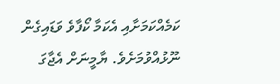ކަމެއްކަމަށާއި އެކަމާ ކޯފާވެ ވަޑައިގެން ނޫޅުއްވުމަށެވެ. ޔާމީނަށް އެޖާގަ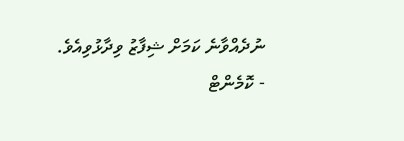ނުދެއްވާނެ ކަމަށް ޝިފާޒު ވިދާޅުވިއެވެ.
- ކޮމެންޓް